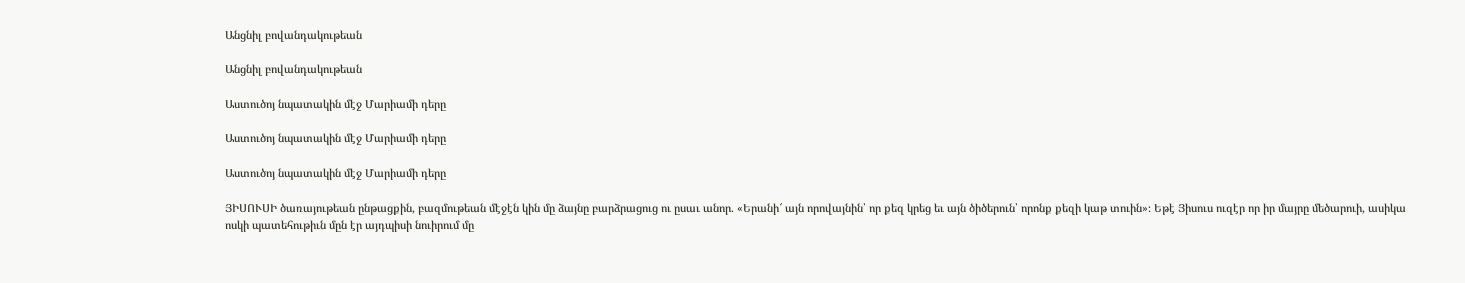Անցնիլ բովանդակութեան

Անցնիլ բովանդակութեան

Աստուծոյ նպատակին մէջ Մարիամի դերը

Աստուծոյ նպատակին մէջ Մարիամի դերը

Աստուծոյ նպատակին մէջ Մարիամի դերը

ՅԻՍՈՒՍԻ ծառայութեան ընթացքին, բազմութեան մէջէն կին մը ձայնը բարձրացուց ու ըսաւ անոր. «Երանի՜ այն որովայնին՝ որ քեզ կրեց եւ այն ծիծերուն՝ որոնք քեզի կաթ տուին»։ Եթէ Յիսուս ուզէր որ իր մայրը մեծարուի, ասիկա ոսկի պատեհութիւն մըն էր այդպիսի նուիրում մը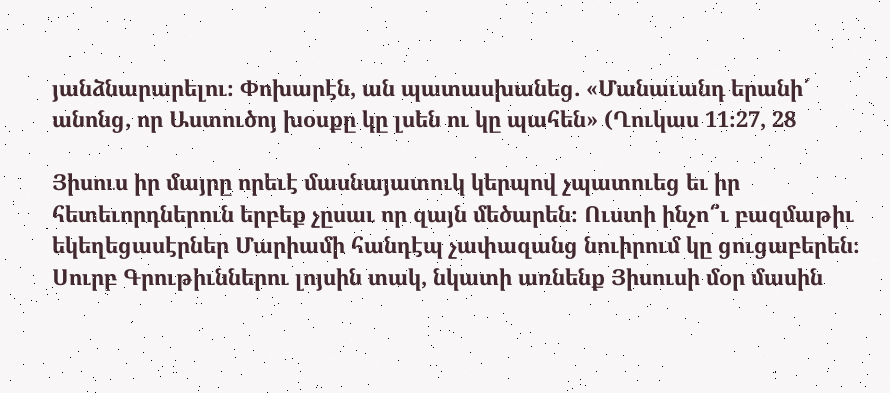յանձնարարելու։ Փոխարէն, ան պատասխանեց. «Մանաւանդ երանի՜ անոնց, որ Աստուծոյ խօսքը կը լսեն ու կը պահեն» (Ղուկաս 11։27, 28

Յիսուս իր մայրը որեւէ մասնայատուկ կերպով չպատուեց եւ իր հետեւորդներուն երբեք չըսաւ որ զայն մեծարեն։ Ուստի ինչո՞ւ բազմաթիւ եկեղեցասէրներ Մարիամի հանդէպ չափազանց նուիրում կը ցուցաբերեն։ Սուրբ Գրութիւններու լոյսին տակ, նկատի առնենք Յիսուսի մօր մասին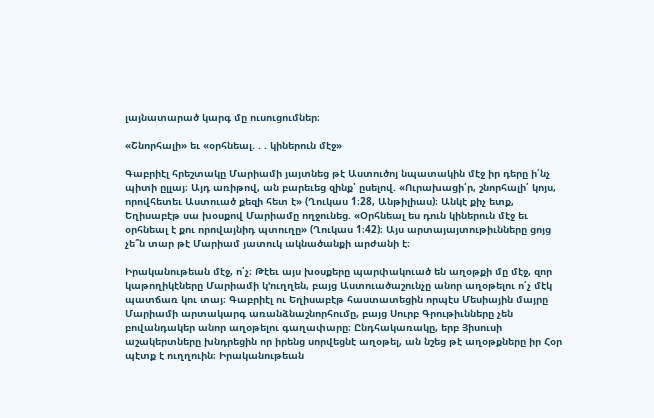լայնատարած կարգ մը ուսուցումներ։

«Շնորհալի» եւ «օրհնեալ. . . կիներուն մէջ»

Գաբրիէլ հրեշտակը Մարիամի յայտնեց թէ Աստուծոյ նպատակին մէջ իր դերը ի՛նչ պիտի ըլլայ։ Այդ առիթով, ան բարեւեց զինք՝ ըսելով. «Ուրախացի՛ր, շնորհալի՛ կոյս, որովհետեւ Աստուած քեզի հետ է» (Ղուկաս 1։28, Անթիլիաս)։ Անկէ քիչ ետք, Եղիսաբէթ սա խօսքով Մարիամը ողջունեց. «Օրհնեալ ես դուն կիներուն մէջ եւ օրհնեալ է քու որովայնիդ պտուղը» (Ղուկաս 1։42)։ Այս արտայայտութիւնները ցոյց չե՞ն տար թէ Մարիամ յատուկ ակնածանքի արժանի է։

Իրականութեան մէջ, ո՛չ։ Թէեւ այս խօսքերը պարփակուած են աղօթքի մը մէջ, զոր կաթողիկէները Մարիամի կ’ուղղեն, բայց Աստուածաշունչը անոր աղօթելու ո՛չ մէկ պատճառ կու տայ։ Գաբրիէլ ու Եղիսաբէթ հաստատեցին որպէս Մեսիային մայրը Մարիամի արտակարգ առանձնաշնորհումը, բայց Սուրբ Գրութիւնները չեն բովանդակեր անոր աղօթելու գաղափարը։ Ընդհակառակը, երբ Յիսուսի աշակերտները խնդրեցին որ իրենց սորվեցնէ աղօթել, ան նշեց թէ աղօթքները իր Հօր պէտք է ուղղուին։ Իրականութեան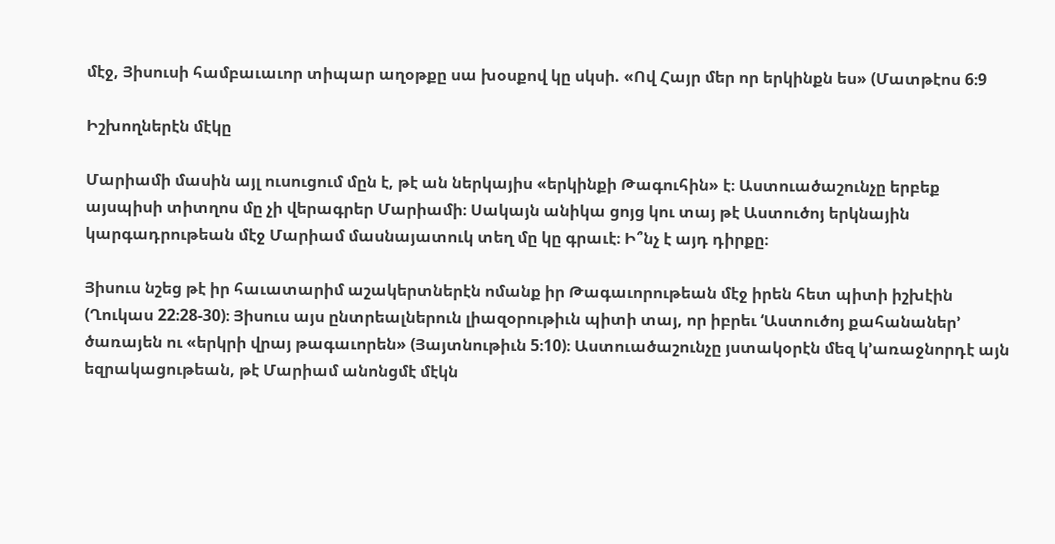մէջ, Յիսուսի համբաւաւոր տիպար աղօթքը սա խօսքով կը սկսի. «Ով Հայր մեր որ երկինքն ես» (Մատթէոս 6։9

Իշխողներէն մէկը

Մարիամի մասին այլ ուսուցում մըն է, թէ ան ներկայիս «երկինքի Թագուհին» է։ Աստուածաշունչը երբեք այսպիսի տիտղոս մը չի վերագրեր Մարիամի։ Սակայն անիկա ցոյց կու տայ թէ Աստուծոյ երկնային կարգադրութեան մէջ Մարիամ մասնայատուկ տեղ մը կը գրաւէ։ Ի՞նչ է այդ դիրքը։

Յիսուս նշեց թէ իր հաւատարիմ աշակերտներէն ոմանք իր Թագաւորութեան մէջ իրեն հետ պիտի իշխէին (Ղուկաս 22։28-30)։ Յիսուս այս ընտրեալներուն լիազօրութիւն պիտի տայ, որ իբրեւ ‘Աստուծոյ քահանաներ’ ծառայեն ու «երկրի վրայ թագաւորեն» (Յայտնութիւն 5։10)։ Աստուածաշունչը յստակօրէն մեզ կ’առաջնորդէ այն եզրակացութեան, թէ Մարիամ անոնցմէ մէկն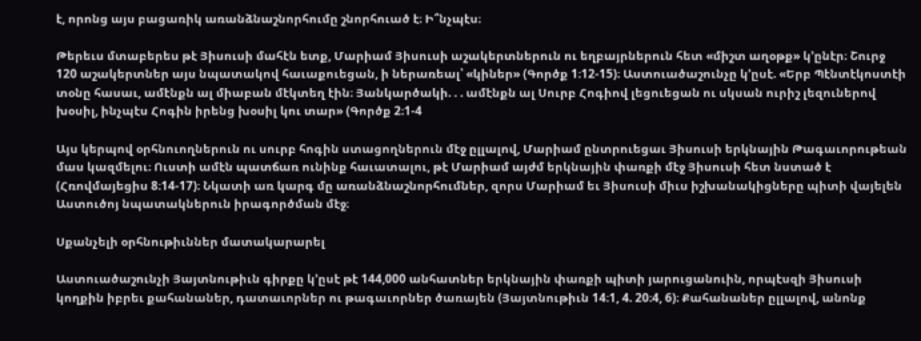է, որոնց այս բացառիկ առանձնաշնորհումը շնորհուած է։ Ի՞նչպէս։

Թերեւս մտաբերես թէ Յիսուսի մահէն ետք, Մարիամ Յիսուսի աշակերտներուն ու եղբայրներուն հետ «միշտ աղօթք» կ’ընէր։ Շուրջ 120 աշակերտներ այս նպատակով հաւաքուեցան, ի ներառեալ՝ «կիներ» (Գործք 1։12-15)։ Աստուածաշունչը կ’ըսէ. «Երբ Պէնտէկոստէի տօնը հասաւ, ամէնքն ալ միաբան մէկտեղ էին։ Յանկարծակի. . . ամէնքն ալ Սուրբ Հոգիով լեցուեցան ու սկսան ուրիշ լեզուներով խօսիլ, ինչպէս Հոգին իրենց խօսիլ կու տար» (Գործք 2։1-4

Այս կերպով օրհնուողներուն ու սուրբ հոգին ստացողներուն մէջ ըլլալով, Մարիամ ընտրուեցաւ Յիսուսի երկնային Թագաւորութեան մաս կազմելու։ Ուստի ամէն պատճառ ունինք հաւատալու, թէ Մարիամ այժմ երկնային փառքի մէջ Յիսուսի հետ նստած է (Հռովմայեցիս 8։14-17)։ Նկատի առ կարգ մը առանձնաշնորհումներ, զորս Մարիամ եւ Յիսուսի միւս իշխանակիցները պիտի վայելեն Աստուծոյ նպատակներուն իրագործման մէջ։

Սքանչելի օրհնութիւններ մատակարարել

Աստուածաշունչի Յայտնութիւն գիրքը կ’ըսէ թէ 144,000 անհատներ երկնային փառքի պիտի յարուցանուին, որպէսզի Յիսուսի կողքին իբրեւ քահանաներ, դատաւորներ ու թագաւորներ ծառայեն (Յայտնութիւն 14։1, 4. 20։4, 6)։ Քահանաներ ըլլալով, անոնք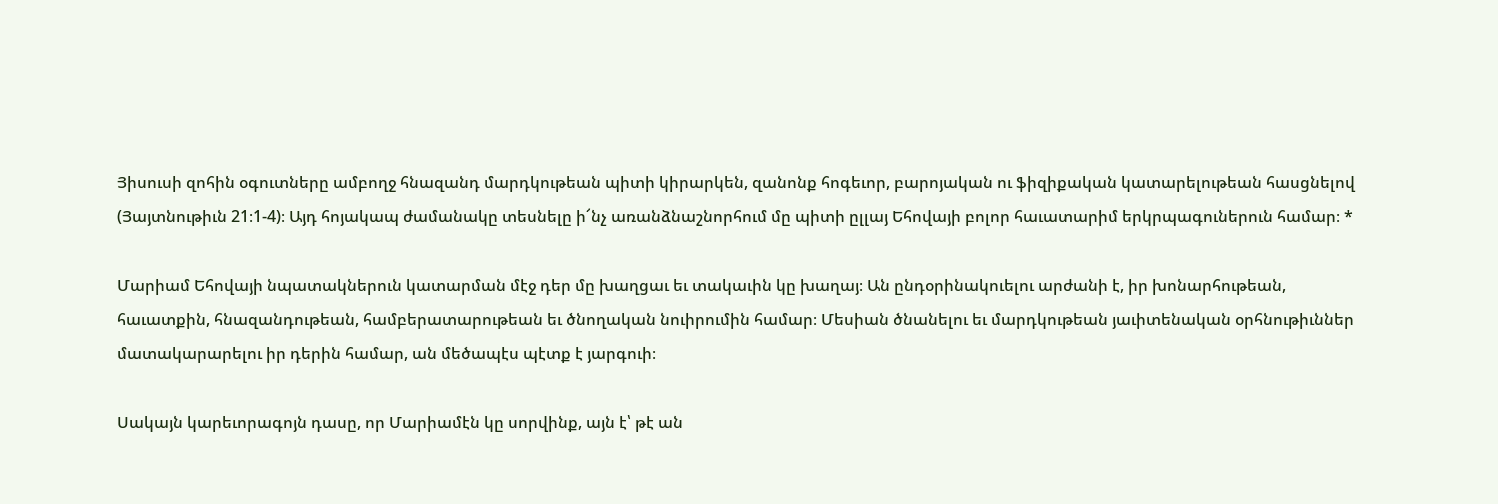Յիսուսի զոհին օգուտները ամբողջ հնազանդ մարդկութեան պիտի կիրարկեն, զանոնք հոգեւոր, բարոյական ու ֆիզիքական կատարելութեան հասցնելով (Յայտնութիւն 21։1-4)։ Այդ հոյակապ ժամանակը տեսնելը ի՜նչ առանձնաշնորհում մը պիտի ըլլայ Եհովայի բոլոր հաւատարիմ երկրպագուներուն համար։ *

Մարիամ Եհովայի նպատակներուն կատարման մէջ դեր մը խաղցաւ եւ տակաւին կը խաղայ։ Ան ընդօրինակուելու արժանի է, իր խոնարհութեան, հաւատքին, հնազանդութեան, համբերատարութեան եւ ծնողական նուիրումին համար։ Մեսիան ծնանելու եւ մարդկութեան յաւիտենական օրհնութիւններ մատակարարելու իր դերին համար, ան մեծապէս պէտք է յարգուի։

Սակայն կարեւորագոյն դասը, որ Մարիամէն կը սորվինք, այն է՝ թէ ան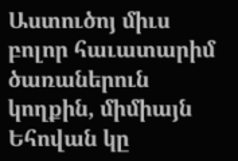Աստուծոյ միւս բոլոր հաւատարիմ ծառաներուն կողքին, միմիայն Եհովան կը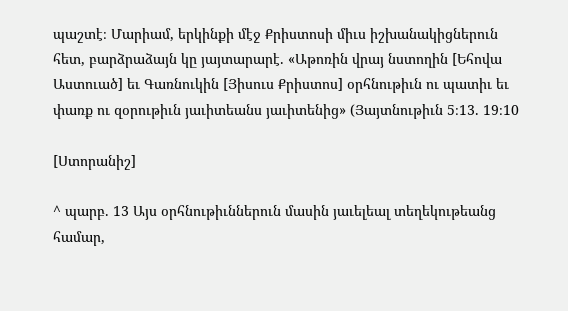պաշտէ։ Մարիամ, երկինքի մէջ Քրիստոսի միւս իշխանակիցներուն հետ, բարձրաձայն կը յայտարարէ. «Աթոռին վրայ նստողին [Եհովա Աստուած] եւ Գառնուկին [Յիսուս Քրիստոս] օրհնութիւն ու պատիւ եւ փառք ու զօրութիւն յաւիտեանս յաւիտենից» (Յայտնութիւն 5։13. 19։10

[Ստորանիշ]

^ պարբ. 13 Այս օրհնութիւններուն մասին յաւելեալ տեղեկութեանց համար,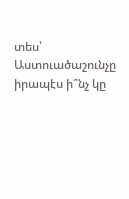տես՝ Աստուածաշունչը իրապէս ի՞նչ կը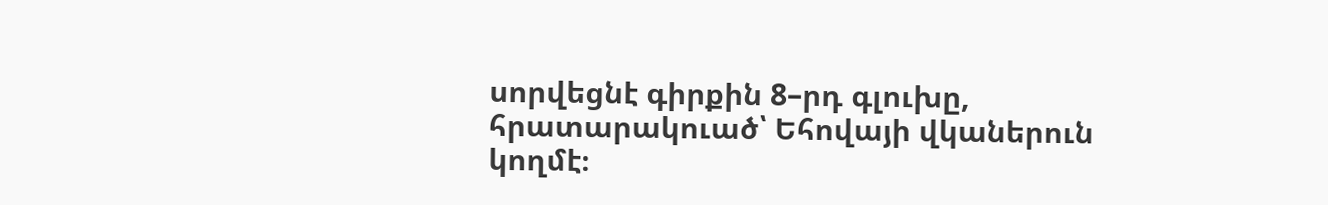սորվեցնէ գիրքին 8–րդ գլուխը, հրատարակուած՝ Եհովայի վկաներուն կողմէ։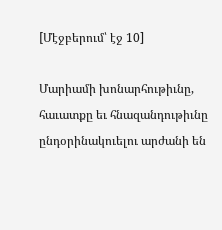[Մէջբերում՝ էջ 10]

Մարիամի խոնարհութիւնը, հաւատքը եւ հնազանդութիւնը ընդօրինակուելու արժանի են